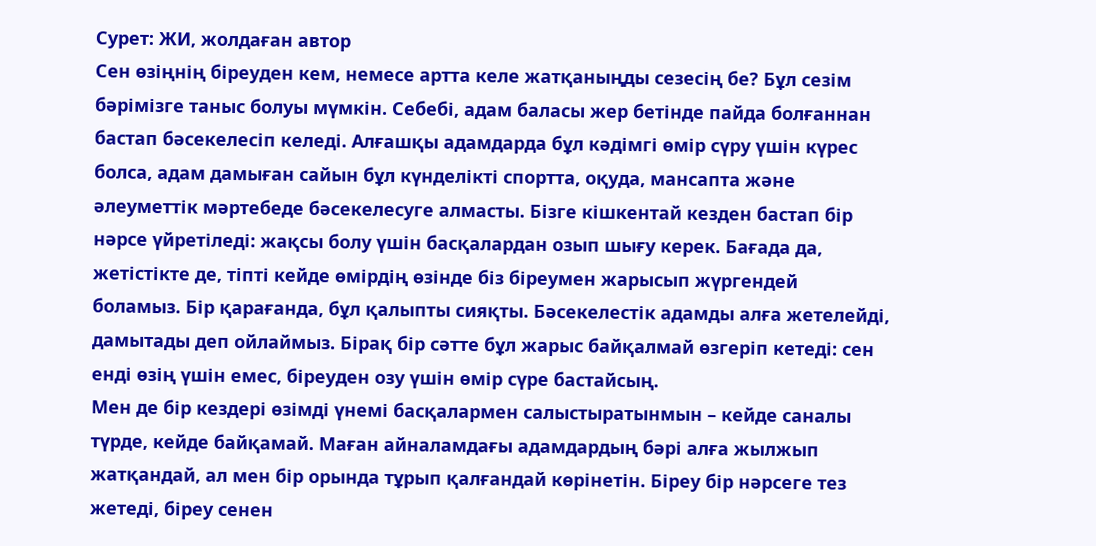Сурет: ЖИ, жолдаған автор
Сен өзіңнің біреуден кем, немесе артта келе жатқаныңды сезесің бе? Бұл сезім бәрімізге таныс болуы мүмкін. Себебі, адам баласы жер бетінде пайда болғаннан бастап бәсекелесіп келеді. Алғашқы адамдарда бұл кәдімгі өмір сүру үшін күрес болса, адам дамыған сайын бұл күнделікті спортта, оқуда, мансапта және әлеуметтік мәртебеде бәсекелесуге алмасты. Бізге кішкентай кезден бастап бір нәрсе үйретіледі: жақсы болу үшін басқалардан озып шығу керек. Бағада да, жетістікте де, тіпті кейде өмірдің өзінде біз біреумен жарысып жүргендей боламыз. Бір қарағанда, бұл қалыпты сияқты. Бәсекелестік адамды алға жетелейді, дамытады деп ойлаймыз. Бірақ бір сәтте бұл жарыс байқалмай өзгеріп кетеді: сен енді өзің үшін емес, біреуден озу үшін өмір сүре бастайсың.
Мен де бір кездері өзімді үнемі басқалармен салыстыратынмын – кейде саналы түрде, кейде байқамай. Маған айналамдағы адамдардың бәрі алға жылжып жатқандай, ал мен бір орында тұрып қалғандай көрінетін. Біреу бір нәрсеге тез жетеді, біреу сенен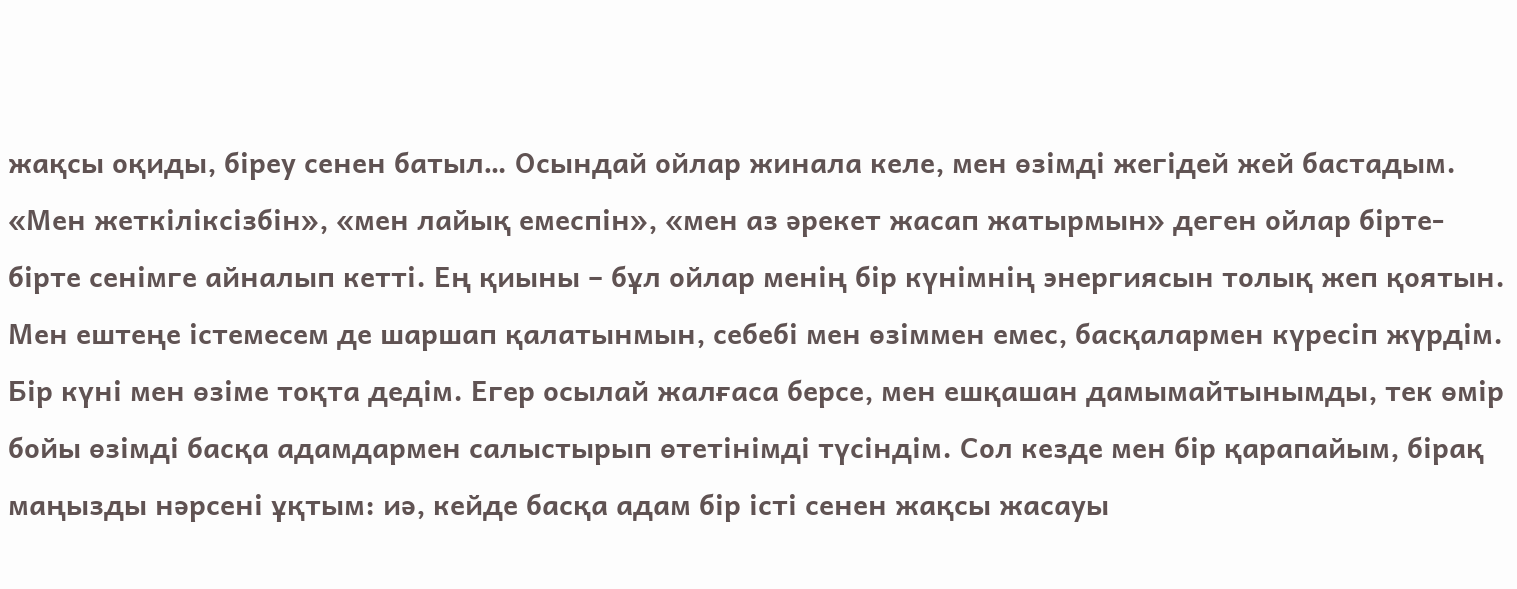жақсы оқиды, біреу сенен батыл… Осындай ойлар жинала келе, мен өзімді жегідей жей бастадым. «Мен жеткіліксізбін», «мен лайық емеспін», «мен аз әрекет жасап жатырмын» деген ойлар бірте-бірте сенімге айналып кетті. Ең қиыны – бұл ойлар менің бір күнімнің энергиясын толық жеп қоятын. Мен ештеңе істемесем де шаршап қалатынмын, себебі мен өзіммен емес, басқалармен күресіп жүрдім.
Бір күні мен өзіме тоқта дедім. Егер осылай жалғаса берсе, мен ешқашан дамымайтынымды, тек өмір бойы өзімді басқа адамдармен салыстырып өтетінімді түсіндім. Сол кезде мен бір қарапайым, бірақ маңызды нәрсені ұқтым: иә, кейде басқа адам бір істі сенен жақсы жасауы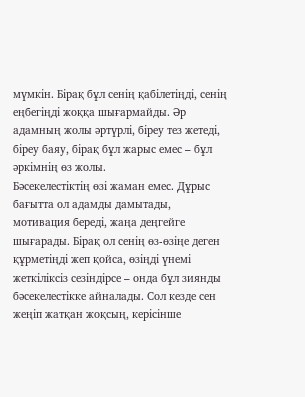мүмкін. Бірақ бұл сенің қабілетіңді, сенің еңбегіңді жоққа шығармайды. Әр адамның жолы әртүрлі, біреу тез жетеді, біреу баяу, бірақ бұл жарыс емес – бұл әркімнің өз жолы.
Бәсекелестіктің өзі жаман емес. Дұрыс бағытта ол адамды дамытады, мотивация береді, жаңа деңгейге шығарады. Бірақ ол сенің өз-өзіңе деген құрметіңді жеп қойса, өзіңді үнемі жеткіліксіз сезіндірсе – онда бұл зиянды бәсекелестікке айналады. Сол кезде сен жеңіп жатқан жоқсың, керісінше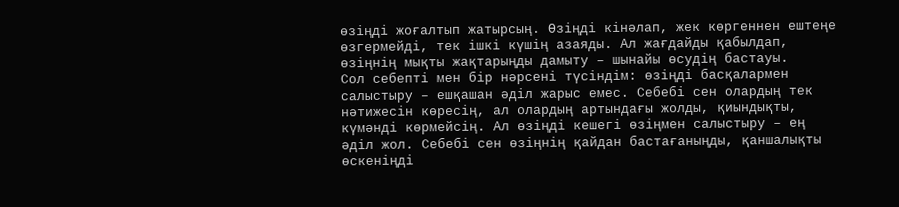өзіңді жоғалтып жатырсың. Өзіңді кінәлап, жек көргеннен ештеңе өзгермейді, тек ішкі күшің азаяды. Ал жағдайды қабылдап, өзіңнің мықты жақтарыңды дамыту – шынайы өсудің бастауы.
Сол себепті мен бір нәрсені түсіндім: өзіңді басқалармен салыстыру – ешқашан әділ жарыс емес. Себебі сен олардың тек нәтижесін көресің, ал олардың артындағы жолды, қиындықты, күмәнді көрмейсің. Ал өзіңді кешегі өзіңмен салыстыру – ең әділ жол. Себебі сен өзіңнің қайдан бастағаныңды, қаншалықты өскеніңді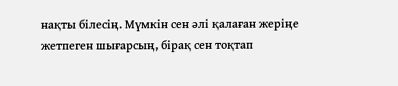нақты білесің. Мүмкін сен әлі қалаған жеріңе жетпеген шығарсың, бірақ сен тоқтап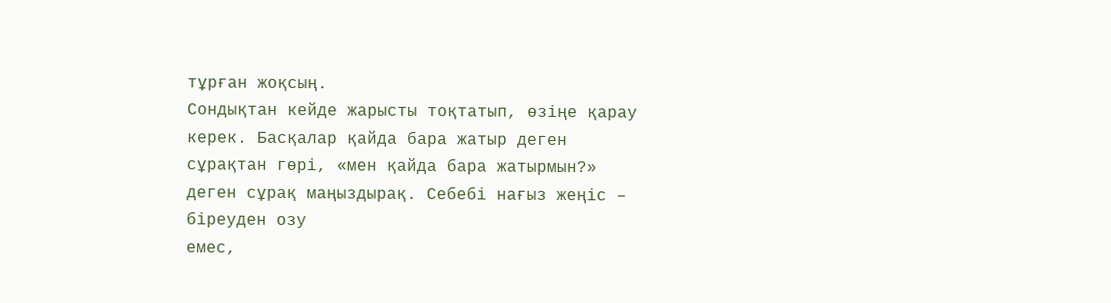тұрған жоқсың.
Сондықтан кейде жарысты тоқтатып, өзіңе қарау керек. Басқалар қайда бара жатыр деген сұрақтан гөрі, «мен қайда бара жатырмын?» деген сұрақ маңыздырақ. Себебі нағыз жеңіс – біреуден озу
емес,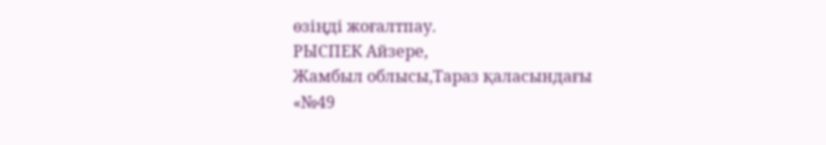өзіңді жоғалтпау.
РЫСПЕК Айзере,
Жамбыл облысы,Тараз қаласындағы
«№49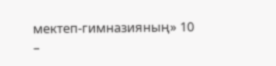мектеп-гимназияның» 10 –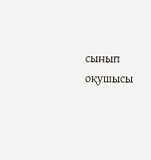сынып оқушысы